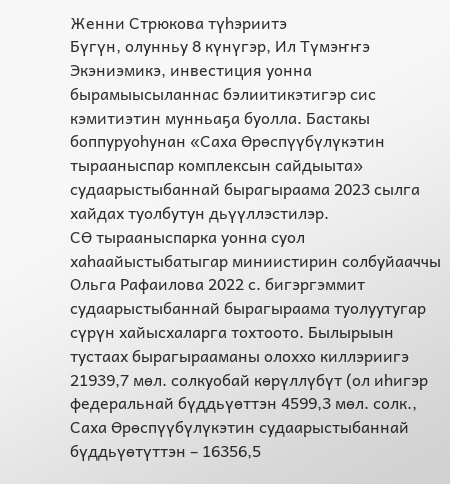Женни Стрюкова түһэриитэ
Бүгүн, олунньу 8 күнүгэр, Ил Түмэҥҥэ Экэниэмикэ, инвестиция уонна бырамыысыланнас бэлиитикэтигэр сис кэмитиэтин мунньаҕа буолла. Бастакы боппуруоһунан «Саха Өрөспүүбүлүкэтин тырааныспар комплексын сайдыыта» судаарыстыбаннай бырагыраама 2023 сылга хайдах туолбутун дьүүллэстилэр.
СӨ тырааныспарка уонна суол хаһаайыстыбатыгар миниистирин солбуйааччы Ольга Рафаилова 2022 с. бигэргэммит судаарыстыбаннай бырагыраама туолуутугар сүрүн хайысхаларга тохтоото. Былырыын тустаах бырагырааманы олоххо киллэриигэ 21939,7 мөл. солкуобай көрүллүбүт (ол иһигэр федеральнай бүддьүөттэн 4599,3 мөл. солк., Саха Өрөспүүбүлүкэтин судаарыстыбаннай бүддьүөтүттэн – 16356,5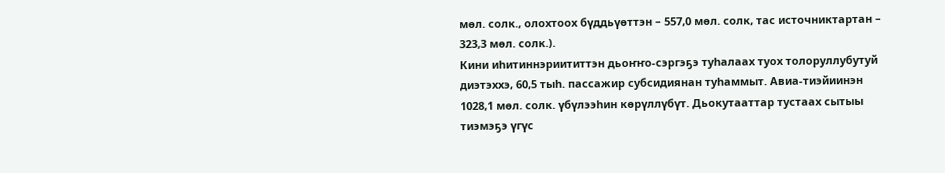мөл. солк., олохтоох бүддьүөттэн – 557,0 мөл. солк, тас источниктартан – 323,3 мөл. солк.).
Кини иһитиннэриититтэн дьоҥҥо-сэргэҕэ туһалаах туох толоруллубутуй диэтэххэ, 60,5 тыһ. пассажир субсидиянан туһаммыт. Авиа-тиэйиинэн 1028,1 мөл. солк. үбүлээһин көрүллүбүт. Дьокутааттар тустаах сытыы тиэмэҕэ үгүс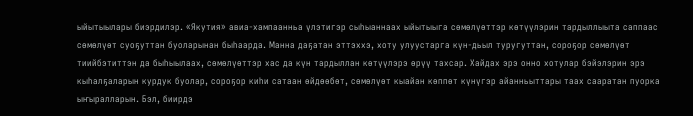ыйытыылары биэрдилэр. «Якутия» авиа-хампаанньа үлэтигэр сыһыаннаах ыйытыыга сөмөлүөттэр көтүүлэрин тардыллыыта саппаас сөмөлүөт суоҕуттан буоларынан быһаарда. Манна даҕатан эттэххэ, хоту улуустарга күн-дьыл туругуттан, сороҕор сөмөлүөт тиийбэтиттэн да быһыылаах, сөмөлүөттэр хас да күн тардыллан көтүүлэрэ өрүү тахсар. Хайдах эрэ онно хотулар бэйэлэрин эрэ кыһалҕаларын курдук буолар, сороҕор киһи сатаан өйдөөбөт, сөмөлүөт кыайан көппөт күнүгэр айанньыттары таах сааратан пуорка ыҥыралларын. Бэл, биирдэ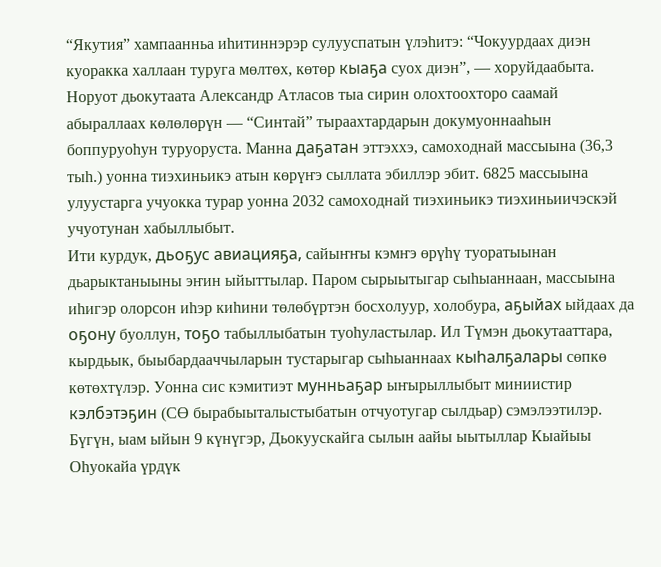“Якутия” хампаанньа иһитиннэрэр сулууспатын үлэһитэ: “Чокуурдаах диэн куоракка халлаан туруга мөлтөх, көтөр кыаҕа суох диэн”, — хоруйдаабыта.
Норуот дьокутаата Александр Атласов тыа сирин олохтоохторо саамай абыраллаах көлөлөрүн — “Синтай” тыраахтардарын докумуоннааһын боппуруоһун туруоруста. Манна даҕатан эттэххэ, самоходнай массыына (36,3 тыһ.) уонна тиэхиньикэ атын көрүҥэ сыллата эбиллэр эбит. 6825 массыына улуустарга учуокка турар уонна 2032 самоходнай тиэхиньикэ тиэхиньиичэскэй учуотунан хабыллыбыт.
Ити курдук, дьоҕус авиацияҕа, сайыҥҥы кэмҥэ өрүһү туоратыынан дьарыктаныыны эҥин ыйыттылар. Паром сырыытыгар сыһыаннаан, массыына иһигэр олорсон иһэр киһини төлөбүртэн босхолуур, холобура, аҕыйах ыйдаах да оҕону буоллун, тоҕо табыллыбатын туоһуластылар. Ил Түмэн дьокутааттара, кырдьык, быыбардааччыларын тустарыгар сыһыаннаах кыһалҕалары сөпкө көтөхтүлэр. Уонна сис кэмитиэт мунньаҕар ыҥырыллыбыт миниистир кэлбэтэҕин (СӨ бырабыыталыстыбатын отчуотугар сылдьар) сэмэлээтилэр.
Бүгүн, ыам ыйын 9 күнүгэр, Дьокуускайга сылын аайы ыытыллар Кыайыы Оһуокайа үрдүк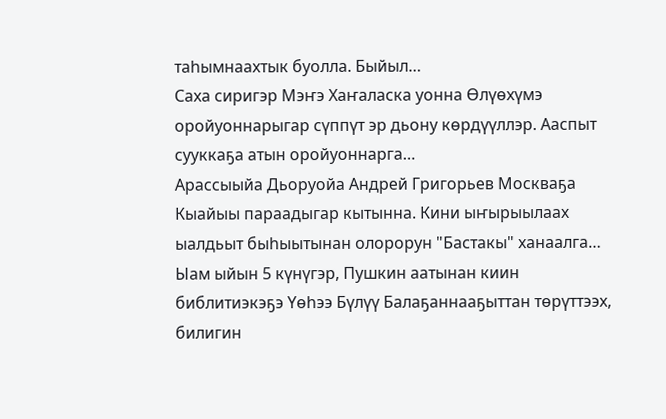таһымнаахтык буолла. Быйыл…
Саха сиригэр Мэҥэ Хаҥаласка уонна Өлүөхүмэ оройуоннарыгар сүппүт эр дьону көрдүүллэр. Ааспыт сууккаҕа атын оройуоннарга…
Арассыыйа Дьоруойа Андрей Григорьев Москваҕа Кыайыы параадыгар кытынна. Кини ыҥырыылаах ыалдьыт быһыытынан олорорун "Бастакы" ханаалга…
Ыам ыйын 5 күнүгэр, Пушкин аатынан киин библитиэкэҕэ Үөһээ Бүлүү Балаҕаннааҕыттан төрүттээх, билигин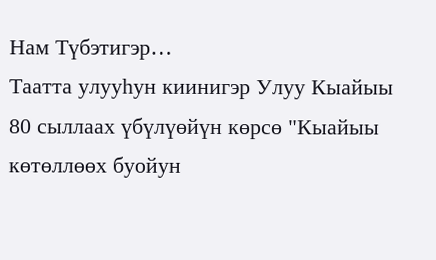Нам Түбэтигэр…
Таатта улууһун киинигэр Улуу Кыайыы 80 сыллаах үбүлүөйүн көрсө "Кыайыы көтөллөөх буойун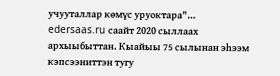учууталлар көмүс уруоктара"…
edersaas.ru саайт 2020 сыллаах архыыбыттан. Кыайыы 75 сылынан эһээм кэпсээниттэн тугу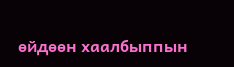өйдөөн хаалбыппын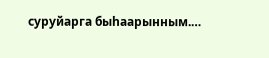суруйарга быһаарынным.…